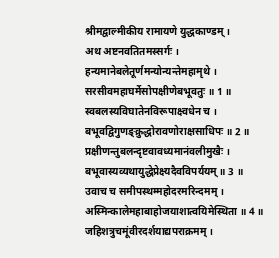श्रीमद्वाल्मीकीय रामायणे युद्धकाण्डम् ।
अथ अष्टनवतितमस्सर्गः ।
हन्यमानेबलेतूर्णमन्योन्यन्तेमहामृथे ।
सरसीवमहाघर्मेसोपक्षीणेबभूवतुः ॥ 1 ॥
स्वबलस्यविघातेनविरूपाक्ष्वधेन च ।
बभूवद्विगुणङ्क्रुद्धोरावणोराक्षसाधिपः ॥ 2 ॥
प्रक्षीणन्तुबलन्दृष्टवावध्यमानंवलीमुखैः ।
बभूवास्यव्यथायुद्धेप्रेक्ष्यदैवविपर्ययम् ॥ 3 ॥
उवाच च समीपस्थम्महोदरमरिन्दमम् ।
अस्मिन्कालेमहाबाहोजयाशात्वयिमेस्थिता ॥ 4 ॥
जहिशत्रुचमूंवीरदर्शयाद्यपराक्रमम् ।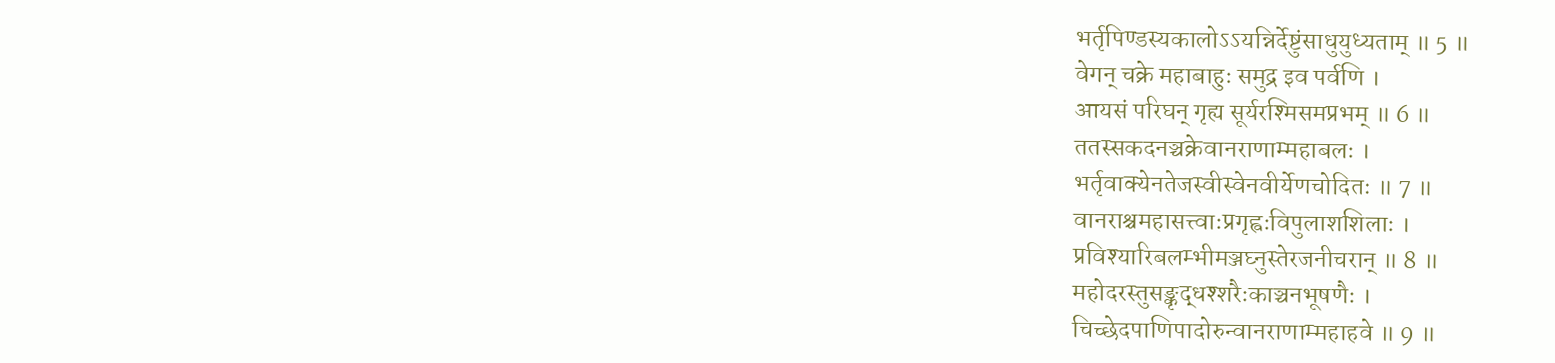भर्तृपिण्डस्यकालोऽऽयन्निर्देष्टुंसाधुयुध्यताम् ॥ 5 ॥
वेगन् चक्रे महाबाहुः समुद्र इव पर्वणि ।
आयसं परिघन् गृह्य सूर्यरश्मिसमप्रभम् ॥ 6 ॥
ततस्सकदनञ्चक्रेवानराणाम्महाबलः ।
भर्तृवाक्येनतेजस्वीस्वेनवीर्येणचोदितः ॥ 7 ॥
वानराश्चमहासत्त्वाःप्रगृह्वःविपुलाशशिलाः ।
प्रविश्यारिबलम्भीमञ्जघ्नुस्तेरजनीचरान् ॥ 8 ॥
महोदरस्तुसङ्कृद्धश्शरैःकाञ्चनभूषणैः ।
चिच्छेदपाणिपादोरुन्वानराणाम्महाहवे ॥ 9 ॥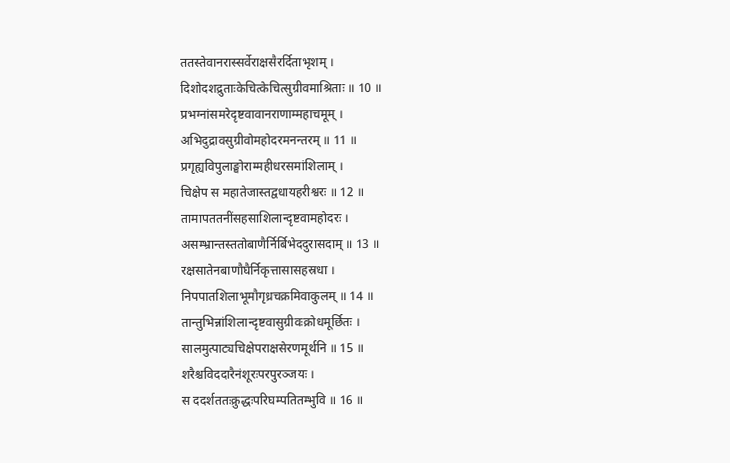ततस्तेवानरास्सर्वेराक्षसैरर्दिताभृशम् ।
दिशोदशद्रुताःकेचित्केचित्सुग्रीवमाश्रिताः ॥ 10 ॥
प्रभग्नांसमरेदृष्टवावानराणाम्महाचमूम् ।
अभिदुद्रावसुग्रीवोमहोदरमनन्तरम् ॥ 11 ॥
प्रगृह्यविपुलाङ्घोराम्महीधरसमांशिलाम् ।
चिक्षेप स महातेजास्तद्वधायहरीश्वरः ॥ 12 ॥
तामापततनींसहसाशिलान्दृष्टवामहोदरः ।
असम्भ्रान्तस्ततोबाणैर्निर्बिभेददुरासदाम् ॥ 13 ॥
रक्षसातेनबाणौघैर्निकृत्तासासहस्रधा ।
निपपातशिलाभूमौगृध्रचक्रमिवाकुलम् ॥ 14 ॥
तान्तुभिन्नांशिलान्दृष्टवासुग्रीवःक्रोधमूर्छितः ।
सालमुत्पाट्यचिक्षेपराक्षसेरणमूर्थनि ॥ 15 ॥
शरैश्चविददारैनंशूरःपरपुरञ्जयः ।
स ददर्शततःक्रुद्धःपरिघम्पतितम्भुवि ॥ 16 ॥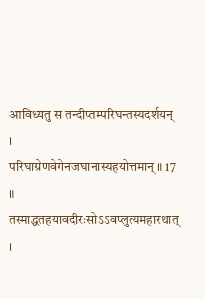आविध्यतु स तन्दीप्तम्परिघन्तस्यदर्शयन् ।
परिघाग्रेणवेगेनजघानास्यहयोत्तमान् ॥ 17 ॥
तस्माद्धतहयावदीरःसोऽऽवप्लुत्यमहारथात् ।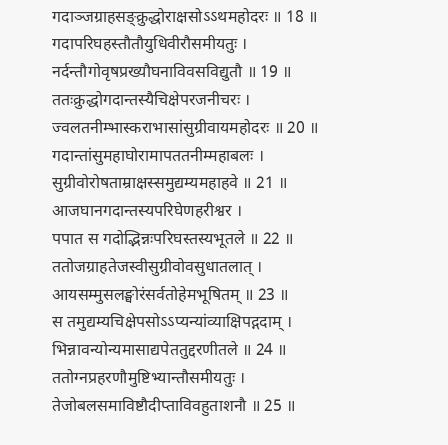गदाञ्जग्राहसङ्क्रुद्धोराक्षसोऽऽथमहोदरः ॥ 18 ॥
गदापरिघहस्तौतौयुधिवीरौसमीयतुः ।
नर्दन्तौगोवृषप्रख्यौघनाविवसविद्युतौ ॥ 19 ॥
ततःक्रुद्धोगदान्तस्यैचिक्षेपरजनीचरः ।
ज्वलतनीम्भास्कराभासांसुग्रीवायमहोदरः ॥ 20 ॥
गदान्तांसुमहाघोरामापततनीम्महाबलः ।
सुग्रीवोरोषताम्राक्षस्समुद्यम्यमहाहवे ॥ 21 ॥
आजघानगदान्तस्यपरिघेणहरीश्वर ।
पपात स गदोद्भिन्नःपरिघस्तस्यभूतले ॥ 22 ॥
ततोजग्राहतेजस्वीसुग्रीवोवसुधातलात् ।
आयसम्मुसलङ्घोरंसर्वतोहेमभूषितम् ॥ 23 ॥
स तमुद्यम्यचिक्षेपसोऽऽप्यन्यांव्याक्षिपद्गदाम् ।
भिन्नावन्योन्यमासाद्यपेततुद्दरणीतले ॥ 24 ॥
ततोग्नप्रहरणौमुष्टिभ्यान्तौसमीयतुः ।
तेजोबलसमाविष्टौदीप्ताविवहुताशनौ ॥ 25 ॥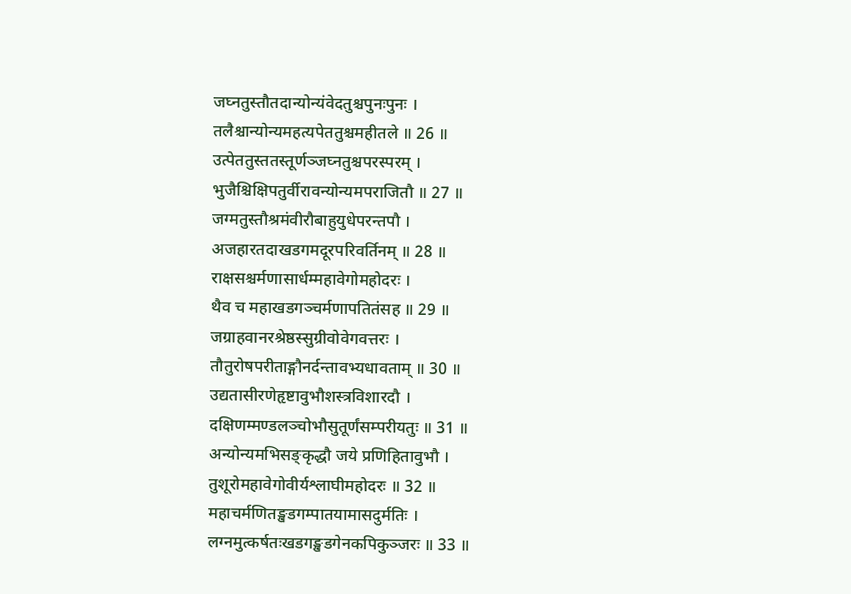जघ्नतुस्तौतदान्योन्यंवेदतुश्चपुनःपुनः ।
तलैश्चान्योन्यमहत्यपेततुश्चमहीतले ॥ 26 ॥
उत्पेततुस्ततस्तूर्णञ्जघ्नतुश्चपरस्परम् ।
भुजैश्चिक्षिपतुर्वीरावन्योन्यमपराजितौ ॥ 27 ॥
जग्मतुस्तौश्रमंवीरौबाहुयुधेपरन्तपौ ।
अजहारतदाखडगमदूरपरिवर्तिनम् ॥ 28 ॥
राक्षसश्चर्मणासार्धम्महावेगोमहोदरः ।
थैव च महाखडगञ्चर्मणापतितंसह ॥ 29 ॥
जग्राहवानरश्रेष्ठस्सुग्रीवोवेगवत्तरः ।
तौतुरोषपरीताङ्गौनर्दन्तावभ्यधावताम् ॥ 30 ॥
उद्यतासीरणेहृष्टावुभौशस्त्रविशारदौ ।
दक्षिणम्मण्डलञ्चोभौसुतूर्णंसम्परीयतुः ॥ 31 ॥
अन्योन्यमभिसङ्कृद्धौ जये प्रणिहितावुभौ ।
तुशूरोमहावेगोवीर्यश्लाघीमहोदरः ॥ 32 ॥
महाचर्मणितङ्खडगम्पातयामासदुर्मतिः ।
लग्नमुत्कर्षतःखडगङ्खडगेनकपिकुञ्जरः ॥ 33 ॥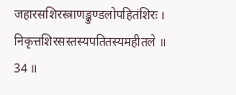जहारसशिरस्त्राणङ्कुण्डलोपहितंशिरः ।
निकृत्तशिरसस्तस्यपतितस्यमहीतले ॥ 34 ॥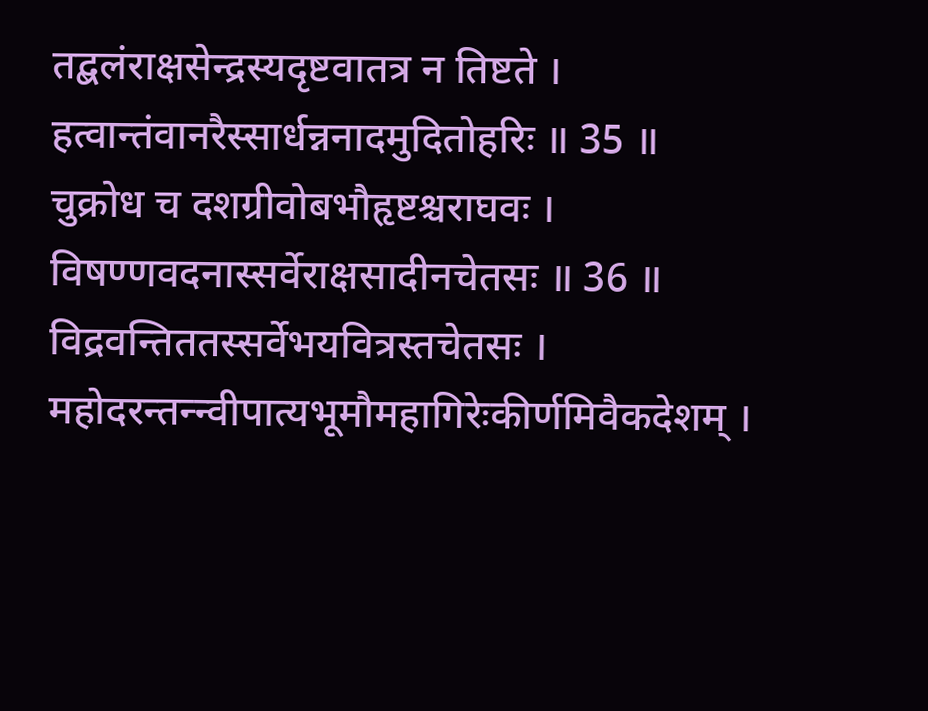तद्बलंराक्षसेन्द्रस्यदृष्टवातत्र न तिष्टते ।
हत्वान्तंवानरैस्सार्धन्ननादमुदितोहरिः ॥ 35 ॥
चुक्रोध च दशग्रीवोबभौहृष्टश्चराघवः ।
विषण्णवदनास्सर्वेराक्षसादीनचेतसः ॥ 36 ॥
विद्रवन्तिततस्सर्वेभयवित्रस्तचेतसः ।
महोदरन्तन्न्वीपात्यभूमौमहागिरेःकीर्णमिवैकदेशम् ।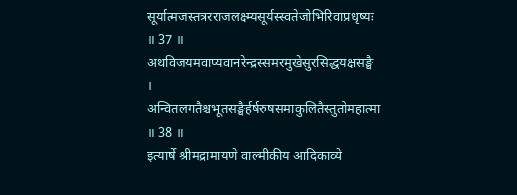सूर्यात्मजस्तत्ररराजलक्ष्म्यसूर्यस्स्वतेजोभिरिवाप्रधृष्यः ॥ 37 ॥
अथविजयमवाप्यवानरेन्द्रस्समरमुखेसुरसिद्धयक्षसङ्घै ।
अन्वितलगतैश्चभूतसङ्घैर्हर्षरुषसमाकुलितैस्तुतोमहात्मा ॥ 38 ॥
इत्यार्षे श्रीमद्रामायणे वाल्मीकीय आदिकाव्ये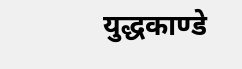युद्धकाण्डे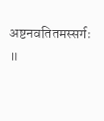अष्टनवतितमस्सर्गः ॥